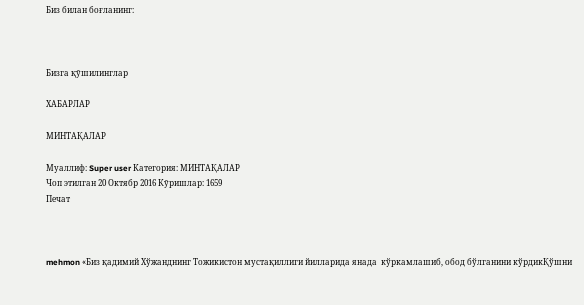Биз билан боғланинг:



Бизга қӯшилинглар

ХАБАРЛАР

МИНТАҚАЛАР

Муаллиф: Super user Категория: МИНТАҚАЛАР
Чоп этилган 20 Октябр 2016 Кӯришлар: 1659
Печат



mehmon «Биз қадимий Хўжанднинг Тожикистон мустақиллиги йилларида янада  кўркамлашиб, обод бўлганини кўрдикҚўшни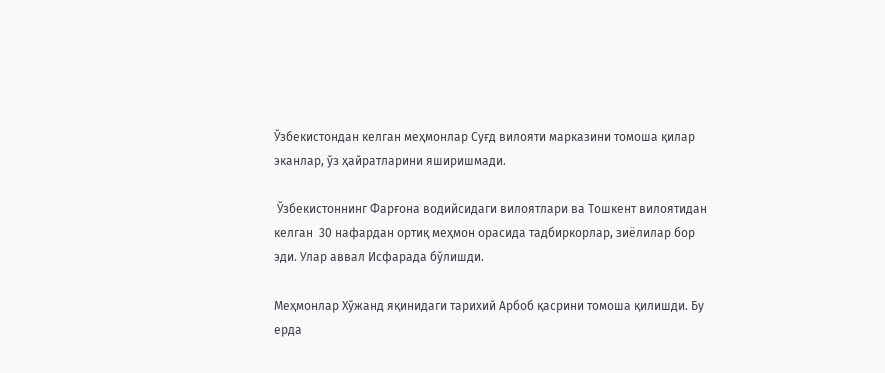Ўзбекистондан келган меҳмонлар Суғд вилояти марказини томоша қилар эканлар, ўз ҳайратларини яширишмади.

 Ўзбекистоннинг Фарғона водийсидаги вилоятлари ва Тошкент вилоятидан келган  30 нафардан ортиқ меҳмон орасида тадбиркорлар, зиёлилар бор эди. Улар аввал Исфарада бўлишди.

Меҳмонлар Хўжанд яқинидаги тарихий Арбоб қасрини томоша қилишди. Бу ерда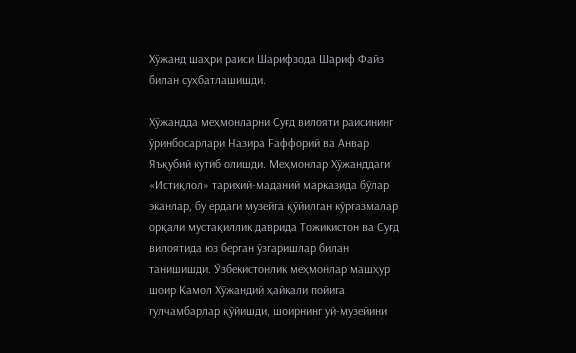Хўжанд шаҳри раиси Шарифзода Шариф Файз билан суҳбатлашишди.

Хўжандда меҳмонларни Суғд вилояти раисининг ўринбосарлари Назира Fаффорий ва Анвар Яъқубий кутиб олишди. Меҳмонлар Хўжанддаги «Истиқлол» тарихий-маданий марказида бўлар эканлар, бу ердаги музейга қўйилган кўргазмалар орқали мустақиллик даврида Тожикистон ва Суғд вилоятида юз берган ўзгаришлар билан танишишди. Ўзбекистонлик меҳмонлар машҳур шоир Камол Хўжандий ҳайкали пойига гулчамбарлар қўйишди, шоирнинг уй-музейини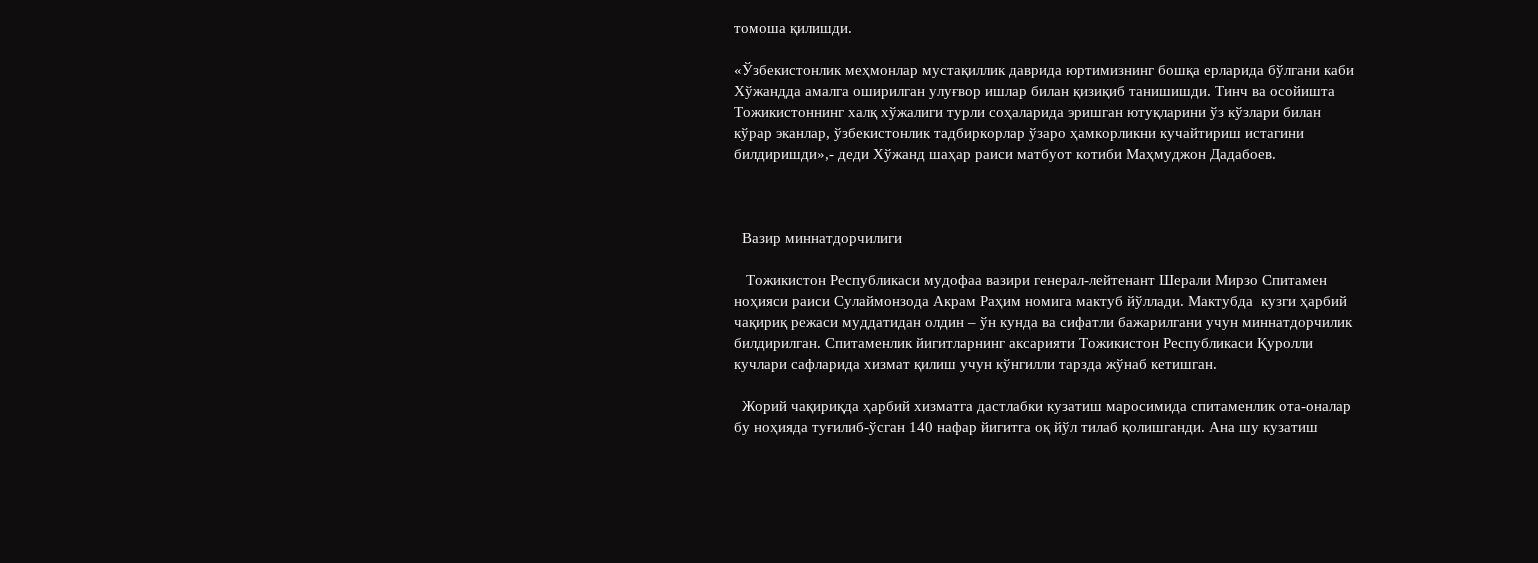томоша қилишди.

«Ўзбекистонлик меҳмонлар мустақиллик даврида юртимизнинг бошқа ерларида бўлгани каби Хўжандда амалга оширилган улуғвор ишлар билан қизиқиб танишишди. Тинч ва осойишта Тожикистоннинг халқ хўжалиги турли соҳаларида эришган ютуқларини ўз кўзлари билан кўрар эканлар, ўзбекистонлик тадбиркорлар ўзаро ҳамкорликни кучайтириш истагини билдиришди»,- деди Хўжанд шаҳар раиси матбуот котиби Маҳмуджон Дадабоев.



  Вазир миннатдорчилиги

   Тожикистон Республикаси мудофаа вазири генерал-лейтенант Шерали Мирзо Спитамен ноҳияси раиси Сулаймонзода Акрам Раҳим номига мактуб йўллади. Мактубда  кузги ҳарбий чақириқ режаси муддатидан олдин – ўн кунда ва сифатли бажарилгани учун миннатдорчилик билдирилган. Спитаменлик йигитларнинг аксарияти Тожикистон Республикаси Қуролли кучлари сафларида хизмат қилиш учун кўнгилли тарзда жўнаб кетишган.

  Жорий чақириқда ҳарбий хизматга дастлабки кузатиш маросимида спитаменлик ота-оналар бу ноҳияда туғилиб-ўсган 140 нафар йигитга оқ йўл тилаб қолишганди. Ана шу кузатиш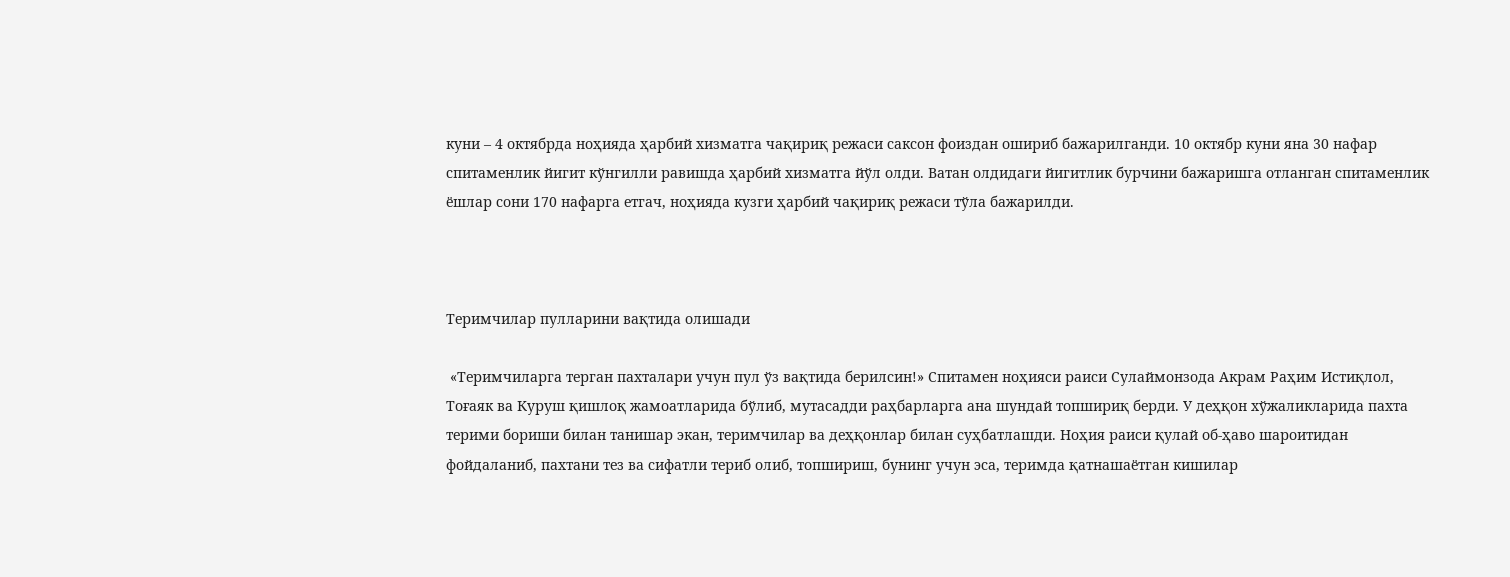куни – 4 октябрда ноҳияда ҳарбий хизматга чақириқ режаси саксон фоиздан ошириб бажарилганди. 10 октябр куни яна 30 нафар спитаменлик йигит кўнгилли равишда ҳарбий хизматга йўл олди. Ватан олдидаги йигитлик бурчини бажаришга отланган спитаменлик ёшлар сони 170 нафарга етгач, ноҳияда кузги ҳарбий чақириқ режаси тўла бажарилди.



Теримчилар пулларини вақтида олишади

 «Теримчиларга терган пахталари учун пул ўз вақтида берилсин!» Спитамен ноҳияси раиси Сулаймонзода Акрам Раҳим Истиқлол, Тоғаяк ва Куруш қишлоқ жамоатларида бўлиб, мутасадди раҳбарларга ана шундай топшириқ берди. У деҳқон хўжаликларида пахта терими бориши билан танишар экан, теримчилар ва деҳқонлар билан суҳбатлашди. Ноҳия раиси қулай об-ҳаво шароитидан фойдаланиб, пахтани тез ва сифатли териб олиб, топшириш, бунинг учун эса, теримда қатнашаётган кишилар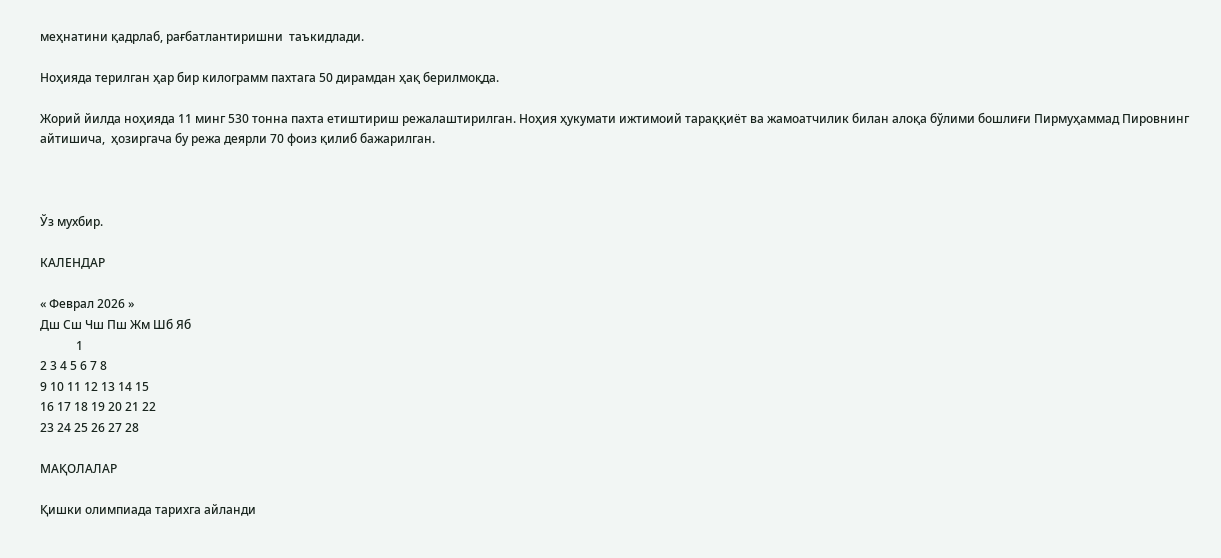меҳнатини қадрлаб, рағбатлантиришни  таъкидлади.

Ноҳияда терилган ҳар бир килограмм пахтага 50 дирамдан ҳақ берилмоқда.

Жорий йилда ноҳияда 11 минг 530 тонна пахта етиштириш режалаштирилган. Ноҳия ҳукумати ижтимоий тараққиёт ва жамоатчилик билан алоқа бўлими бошлиғи Пирмуҳаммад Пировнинг айтишича,  ҳозиргача бу режа деярли 70 фоиз қилиб бажарилган.



Ўз мухбир.

КАЛЕНДАР

« Феврал 2026 »
Дш Сш Чш Пш Жм Шб Яб
            1
2 3 4 5 6 7 8
9 10 11 12 13 14 15
16 17 18 19 20 21 22
23 24 25 26 27 28

МАҚОЛАЛАР

Қишки олимпиада тарихга айланди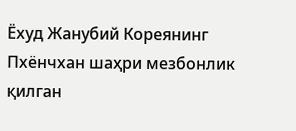Ёхуд Жанубий Кореянинг Пхёнчхан шаҳри мезбонлик қилган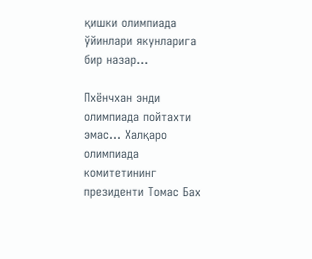қишки олимпиада ўйинлари якунларига бир назар…

Пхёнчхан энди олимпиада пойтахти эмас… Халқаро олимпиада комитетининг президенти Томас Бах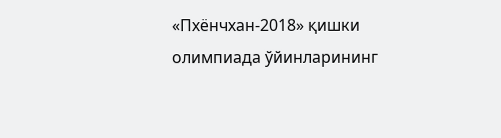«Пхёнчхан-2018» қишки олимпиада ўйинларининг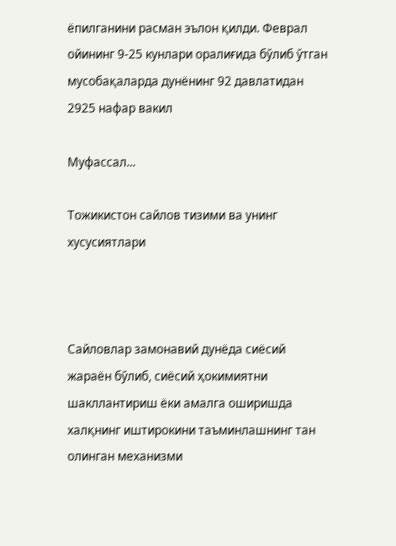ёпилганини расман эълон қилди. Феврал ойининг 9-25 кунлари оралиғида бўлиб ўтган мусобақаларда дунёнинг 92 давлатидан 2925 нафар вакил

Муфассал...

Тожикистон сайлов тизими ва унинг хусусиятлари



Сайловлар замонавий дунёда сиёсий жараён бўлиб, сиёсий ҳокимиятни шакллантириш ёки амалга оширишда халқнинг иштирокини таъминлашнинг тан олинган механизми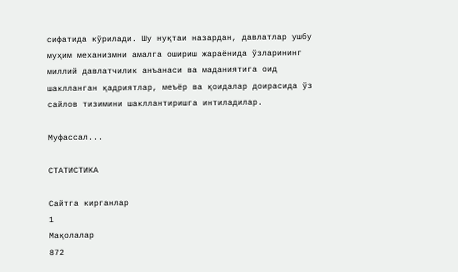сифатида кўрилади. Шу нуқтаи назардан, давлатлар ушбу муҳим механизмни амалга ошириш жараёнида ўзларининг миллий давлатчилик анъанаси ва маданиятига оид шаклланган қадриятлар, меъёр ва қоидалар доирасида ўз сайлов тизимини шакллантиришга интиладилар.

Муфассал...

СТАТИСТИКА

Сайтга кирганлар
1
Мақолалар
872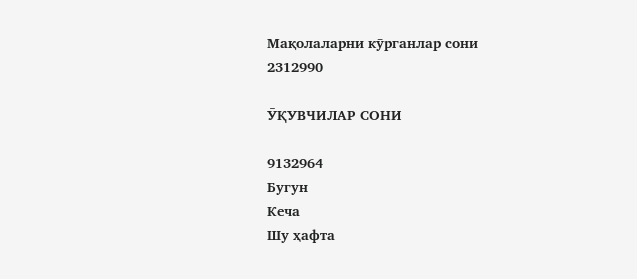Мақолаларни кӯрганлар сони
2312990

ӮҚУВЧИЛАР СОНИ

9132964
Бугун
Кеча
Шу ҳафта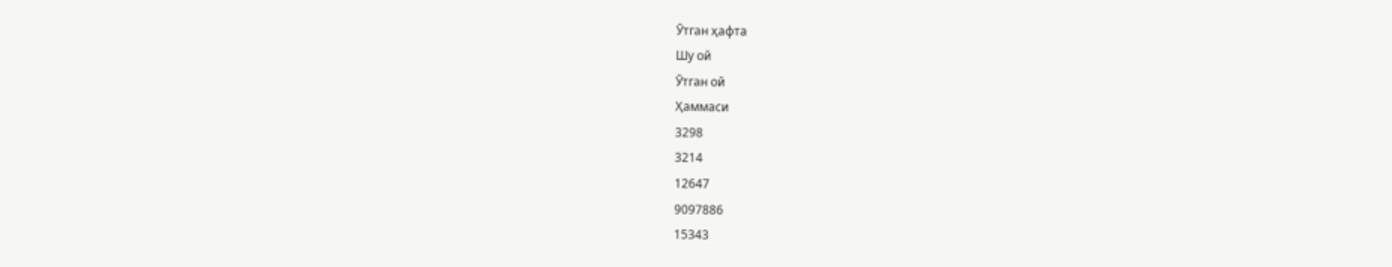Ӯтган ҳафта
Шу ой
Ӯтган ой
Ҳаммаси
3298
3214
12647
9097886
15343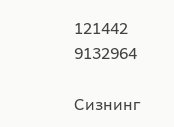121442
9132964

Сизнинг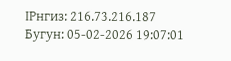IPнгиз: 216.73.216.187
Бугун: 05-02-2026 19:07:01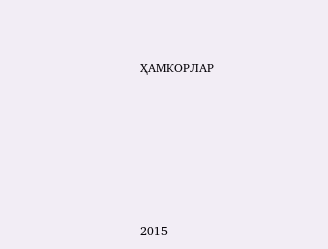ҲАМКОРЛАР







2015